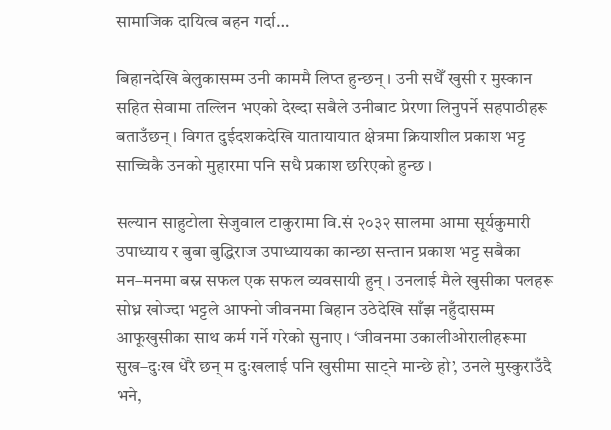सामाजिक दायित्व बहन गर्दा…

बिहानदेखि बेलुकासम्म उनी काममै लिप्त हुन्छन् । उनी सधैँ खुसी र मुस्कान सहित सेवामा तल्लिन भएको देख्दा सबैले उनीबाट प्रेरणा लिनुपर्ने सहपाठीहरू बताउँछन् । विगत दुईदशकदेखि यातायायात क्षेत्रमा क्रियाशील प्रकाश भट्ट साच्चिकै उनको मुहारमा पनि सधै प्रकाश छरिएको हुन्छ ।

सल्यान साहुटोला सेजुवाल टाकुरामा वि.सं २०३२ सालमा आमा सूर्यकुमारी उपाध्याय र बुबा बुद्धिराज उपाध्यायका कान्छा सन्तान प्रकाश भट्ट सबैका मन–मनमा बस्न सफल एक सफल व्यवसायी हुन् । उनलाई मैले खुसीका पलहरू सोध्न खोज्दा भट्टले आफ्नो जीवनमा बिहान उठेदेखि साँझ नहुँदासम्म आफूखुसीका साथ कर्म गर्ने गरेको सुनाए । ‘जीवनमा उकालीओरालीहरूमा सुख–दुःख धेरै छन् म दुःखलाई पनि खुसीमा साट्ने मान्छे हो’, उनले मुस्कुराउँदै भने,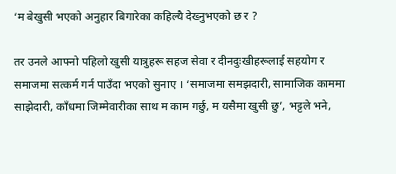‘म बेखुसी भएको अनुहार बिगारेका कहिल्यै देख्नुभएको छ र ?

तर उनले आफ्नो पहिलो खुसी यात्रुहरू सहज सेवा र दीनदुःखीहरूलाई सहयोग र समाजमा सत्कर्म गर्न पाउँदा भएको सुनाए । ‘समाजमा समझदारी, सामाजिक काममा साझेदारी, काँधमा जिम्मेवारीका साथ म काम गर्छु, म यसैमा खुसी छु’, भट्टले भने,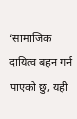‘सामाजिक दायित्व बहन गर्न पाएको छु, यही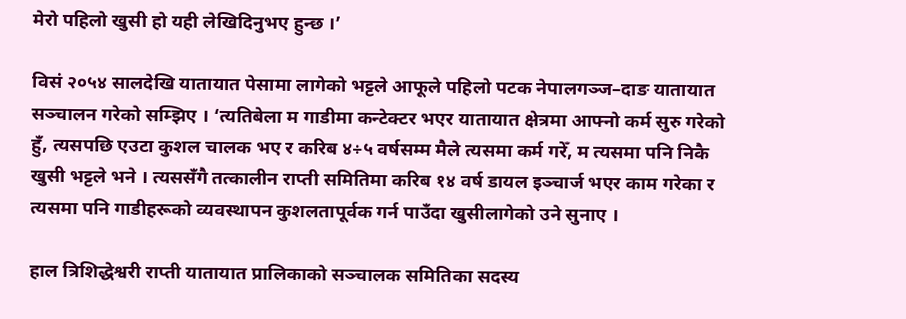मेरो पहिलो खुसी हो यही लेखिदिनुभए हुन्छ ।’

विसं २०५४ सालदेखि यातायात पेसामा लागेको भट्टले आफूले पहिलो पटक नेपालगञ्ज–दाङ यातायात सञ्चालन गरेको सम्झिए । ‘त्यतिबेला म गाडीमा कन्टेक्टर भएर यातायात क्षेत्रमा आफ्नो कर्म सुरु गरेको हुँ, त्यसपछि एउटा कुशल चालक भए र करिब ४÷५ वर्षसम्म मैले त्यसमा कर्म गरेँ, म त्यसमा पनि निकै खुसी भट्टले भने । त्यससँगै तत्कालीन राप्ती समितिमा करिब १४ वर्ष डायल इञ्चार्ज भएर काम गरेका र त्यसमा पनि गाडीहरूको व्यवस्थापन कुशलतापूर्वक गर्न पाउँदा खुसीलागेको उने सुनाए ।

हाल त्रिशिद्धेश्वरी राप्ती यातायात प्रालिकाको सञ्चालक समितिका सदस्य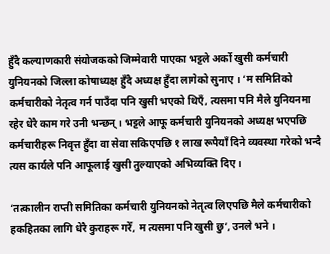हुँदै कल्याणकारी संयोजकको जिम्मेवारी पाएका भट्टले अर्को खुसी कर्मचारी युनियनको जिल्ला कोषाध्यक्ष हुँदै अध्यक्ष हुँदा लागेको सुनाए । ‘म समितिको कर्मचारीको नेतृत्व गर्न पाउँदा पनि खुसी भएको थिएँ, त्यसमा पनि मैले युनियनमा रहेर धेरै काम गरे उनी भन्छन् । भट्टले आफू कर्मचारी युनियनको अध्यक्ष भएपछि कर्मचारीहरू निवृत्त हुँदा वा सेवा सकिएपछि १ लाख रूपैयाँ दिने व्यवस्था गरेको भन्दै त्यस कार्यले पनि आफूलाई खुसी तुल्याएको अभिव्यक्ति दिए ।

‘तत्कालीन राप्ती समितिका कर्मचारी युनियनको नेतृत्व लिएपछि मैले कर्मचारीको हकहितका लागि धेरै कुराहरू गरेँ, म त्यसमा पनि खुसी छु’, उनले भने ।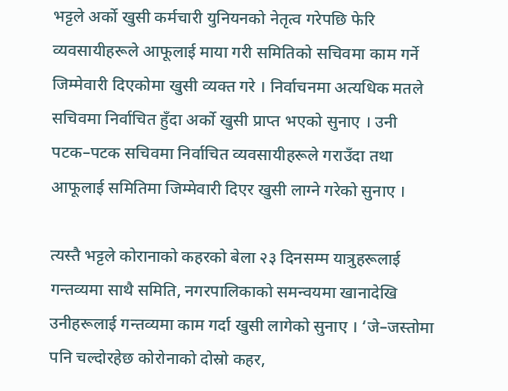भट्टले अर्को खुसी कर्मचारी युनियनको नेतृत्व गरेपछि फेरि व्यवसायीहरूले आफूलाई माया गरी समितिको सचिवमा काम गर्ने जिम्मेवारी दिएकोमा खुसी व्यक्त गरे । निर्वाचनमा अत्यधिक मतले सचिवमा निर्वाचित हुँदा अर्को खुसी प्राप्त भएको सुनाए । उनी पटक–पटक सचिवमा निर्वाचित व्यवसायीहरूले गराउँदा तथा आफूलाई समितिमा जिम्मेवारी दिएर खुसी लाग्ने गरेको सुनाए ।

त्यस्तै भट्टले कोरानाको कहरको बेला २३ दिनसम्म यात्रुहरूलाई गन्तव्यमा साथै समिति, नगरपालिकाको समन्वयमा खानादेखि उनीहरूलाई गन्तव्यमा काम गर्दा खुसी लागेको सुनाए । ‘जे–जस्तोमा पनि चल्दोरहेछ कोरोनाको दोस्रो कहर,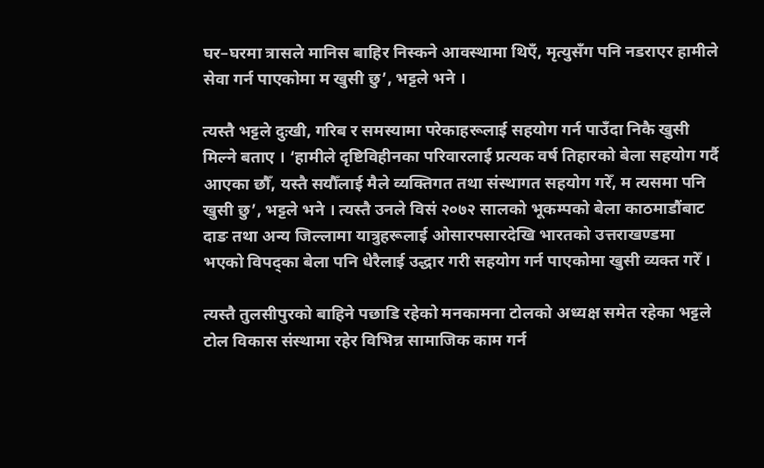घर–घरमा त्रासले मानिस बाहिर निस्कने आवस्थामा थिएँ, मृत्युसँग पनि नडराएर हामीले सेवा गर्न पाएकोमा म खुसी छु’, भट्टले भने ।

त्यस्तै भट्टले दुःखी, गरिब र समस्यामा परेकाहरूलाई सहयोग गर्न पाउँदा निकै खुसी मिल्ने बताए । ‘हामीले दृष्टिविहीनका परिवारलाई प्रत्यक वर्ष तिहारको बेला सहयोग गर्दै आएका छौँ, यस्तै सयौँलाई मैले व्यक्तिगत तथा संस्थागत सहयोग गरेँ, म त्यसमा पनि खुसी छु’, भट्टले भने । त्यस्तै उनले विसं २०७२ सालको भूकम्पको बेला काठमाडौंबाट दाङ तथा अन्य जिल्लामा यात्रुहरूलाई ओसारपसारदेखि भारतको उत्तराखण्डमा भएको विपद्का बेला पनि धेरैलाई उद्धार गरी सहयोग गर्न पाएकोमा खुसी व्यक्त गरेँ ।

त्यस्तै तुलसीपुरको बाहिने पछाडि रहेको मनकामना टोलको अध्यक्ष समेत रहेका भट्टले टोल विकास संस्थामा रहेर विभिन्न सामाजिक काम गर्न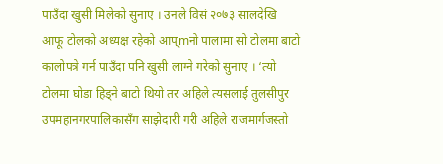पाउँदा खुसी मिलेको सुनाए । उनले विसं २०७३ सालदेखि आफू टोलको अध्यक्ष रहेको आप्mनो पालामा सो टोलमा बाटो कालोपत्रे गर्न पाउँदा पनि खुसी लाग्ने गरेको सुनाए । ‘त्यो टोलमा घोडा हिड्ने बाटो थियो तर अहिले त्यसलाई तुलसीपुर उपमहानगरपालिकासँग साझेदारी गरी अहिले राजमार्गजस्तो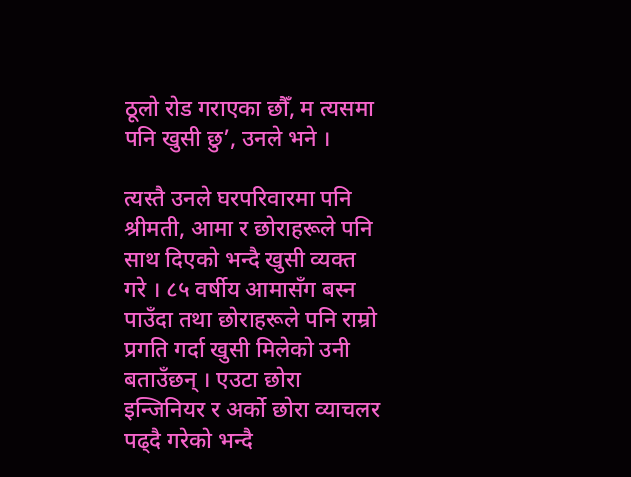ठूलो रोड गराएका छौँ, म त्यसमा पनि खुसी छु’, उनले भने ।

त्यस्तै उनले घरपरिवारमा पनि श्रीमती, आमा र छोराहरूले पनि साथ दिएको भन्दै खुसी व्यक्त गरे । ८५ वर्षीय आमासँग बस्न पाउँदा तथा छोराहरूले पनि राम्रो प्रगति गर्दा खुसी मिलेको उनी बताउँछन् । एउटा छोरा इन्जिनियर र अर्को छोरा व्याचलर पढ्दै गरेको भन्दै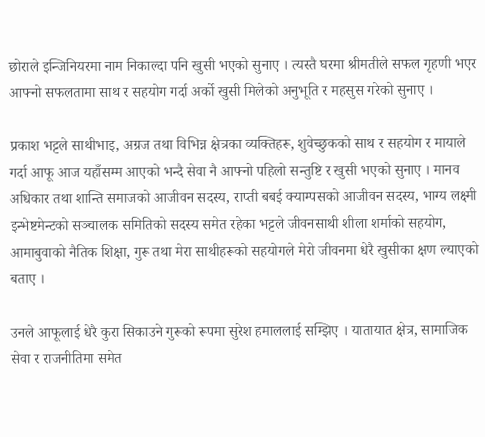छोराले इन्जिनियरमा नाम निकाल्दा पनि खुसी भएको सुनाए । त्यस्तै घरमा श्रीमतीले सफल गृहणी भएर आफ्नो सफलतामा साथ र सहयोग गर्दा अर्को खुसी मिलेको अनुभूति र महसुस गरेको सुनाए ।

प्रकाश भट्टले साथीभाइ, अग्रज तथा विभिन्न क्षेत्रका व्यक्तिहरू, शुवेच्छुकको साथ र सहयोग र मायाले गर्दा आफू आज यहाँसम्म आएको भन्दै सेवा नै आफ्नो पहिलो सन्तुष्टि र खुसी भएको सुनाए । मानव अधिकार तथा शान्ति समाजको आजीवन सदस्य, राप्ती बबई क्याम्पसको आजीवन सदस्य, भाग्य लक्ष्मी इन्भेष्टमेन्टको सञ्चालक समितिको सदस्य समेत रहेका भट्टले जीवनसाथी शीला शर्माको सहयोग, आमाबुवाको नैतिक शिक्षा, गुरू तथा मेरा साथीहरूको सहयोगले मेरो जीवनमा धेरै खुसीका क्षण ल्याएको बताए ।

उनले आफूलाई धेरै कुरा सिकाउने गुरूको रूपमा सुरेश हमाललाई सम्झिए । यातायात क्षेत्र, सामाजिक सेवा र राजनीतिमा समेत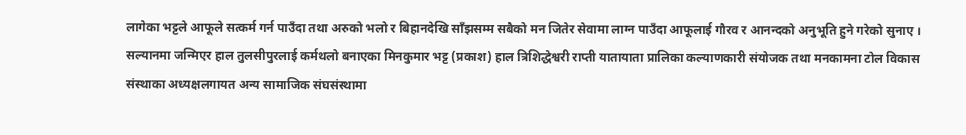लागेका भट्टले आफूले सत्कर्म गर्न पाउँदा तथा अरुको भलो र बिहानदेखि साँझसम्म सबैको मन जितेर सेवामा लाग्न पाउँदा आफूलाई गौरव र आनन्दको अनुभूति हुने गरेको सुनाए । सल्यानमा जन्मिएर हाल तुलसीपुरलाई कर्मथलो बनाएका मिनकुमार भट्ट (प्रकाश) हाल त्रिशिद्धेश्वरी राप्ती यातायाता प्रालिका कल्याणकारी संयोजक तथा मनकामना टोल विकास संस्थाका अध्यक्षलगायत अन्य सामाजिक संघसंस्थामा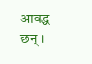आवद्ध छन् ।